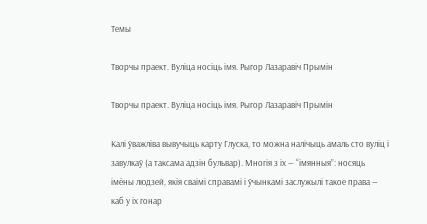Темы

Творчы праект. Вуліца носіць імя. Рыгор Лазаравіч Прымін

Творчы праект. Вуліца носіць імя. Рыгор Лазаравіч Прымін

Калі ўважліва вывучыць карту Глуска, то можна налічыць амаль сто вуліц і завулкаў (а таксама адзін бульвар). Многія з іх — “імянныя”: носяць імёны людзей, якія сваімі справамі і ўчынкамі заслужылі такое права — каб у іх гонар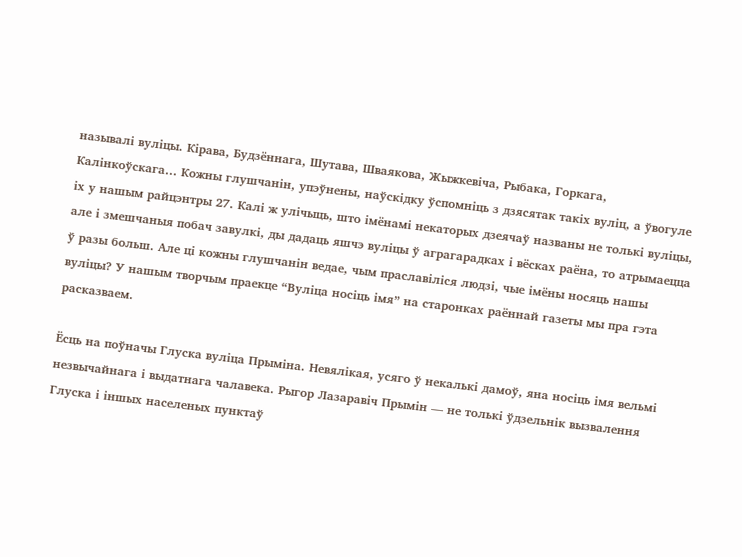называлі вуліцы. Кірава, Будзённага, Шутава, Шваякова, Жыжкевіча, Рыбака, Горкага, Калінкоўскага… Кожны глушчанін, упэўнены, наўскідку ўспомніць з дзясятак такіх вуліц, а ўвогуле іх у нашым райцэнтры 27. Калі ж улічыць, што імёнамі некаторых дзеячаў названы не толькі вуліцы, але і змешчаныя побач завулкі, ды дадаць яшчэ вуліцы ў аграгарадках і вёсках раёна, то атрымаецца ў разы больш. Але ці кожны глушчанін ведае, чым праславіліся людзі, чые імёны носяць нашы вуліцы? У нашым творчым праекце “Вуліца носіць імя” на старонках раённай газеты мы пра гэта расказваем.

Ёсць на поўначы Глуска вуліца Прыміна. Невялікая, усяго ў некалькі дамоў, яна носіць імя вельмі незвычайнага і выдатнага чалавека. Рыгор Лазаравіч Прымін — не толькі ўдзельнік вызвалення Глуска і іншых населеных пунктаў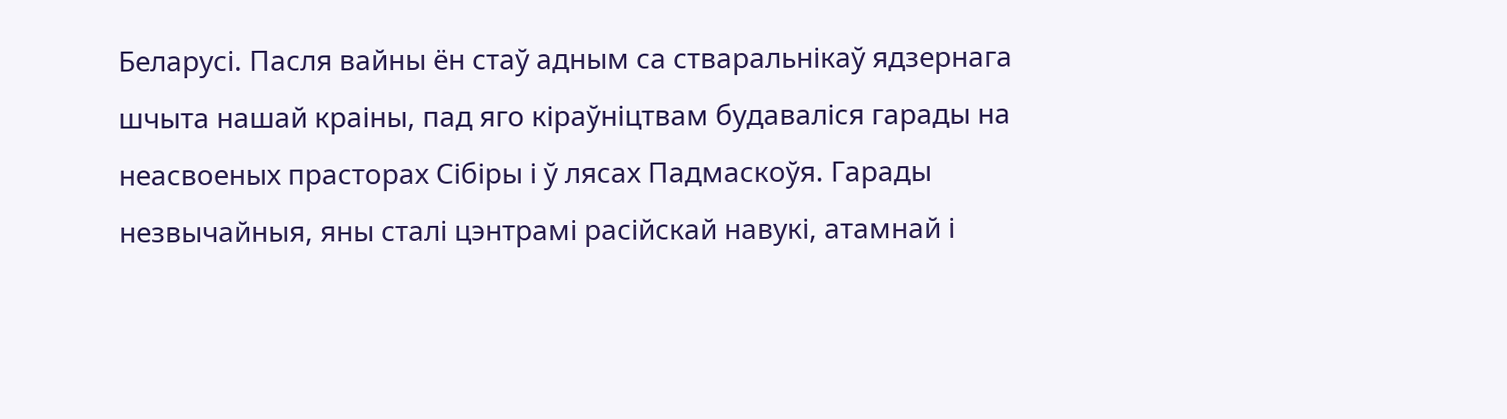Беларусі. Пасля вайны ён стаў адным са стваральнікаў ядзернага шчыта нашай краіны, пад яго кіраўніцтвам будаваліся гарады на неасвоеных прасторах Сібіры і ў лясах Падмаскоўя. Гарады незвычайныя, яны сталі цэнтрамі расійскай навукі, атамнай і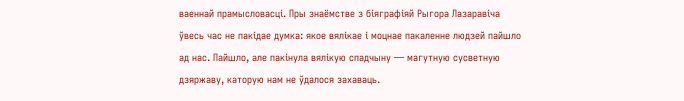ваеннай прамысловасці. Пры знаёмстве з біяграфіяй Рыгора Лазаравіча ўвесь час не пакідае думка: якое вялікае і моцнае пакаленне людзей пайшло ад нас. Пайшло, але пакінула вялікую спадчыну — магутную сусветную дзяржаву, каторую нам не ўдалося захаваць.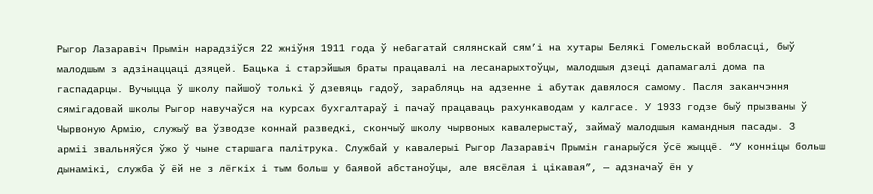Рыгор Лазаравіч Прымін нарадзіўся 22 жніўня 1911 года ў небагатай сялянскай сям’і на хутары Белякі Гомельскай вобласці, быў малодшым з адзінаццаці дзяцей. Бацька і старэйшыя браты працавалі на лесанарыхтоўцы, малодшыя дзеці дапамагалі дома па гаспадарцы. Вучыцца ў школу пайшоў толькі ў дзевяць гадоў, зарабляць на адзенне і абутак давялося самому. Пасля заканчэння сямігадовай школы Рыгор навучаўся на курсах бухгалтараў і пачаў працаваць рахункаводам у калгасе. У 1933 годзе быў прызваны ў Чырвоную Армію, служыў ва ўзводзе коннай разведкі, скончыў школу чырвоных кавалерыстаў, займаў малодшыя камандныя пасады. З арміі звальняўся ўжо ў чыне старшага палітрука. Службай у кавалерыі Рыгор Лазаравіч Прымін ганарыўся ўсё жыццё. “У конніцы больш дынамікі, служба ў ёй не з лёгкіх і тым больш у баявой абстаноўцы, але вясёлая і цікавая”, — адзначаў ён у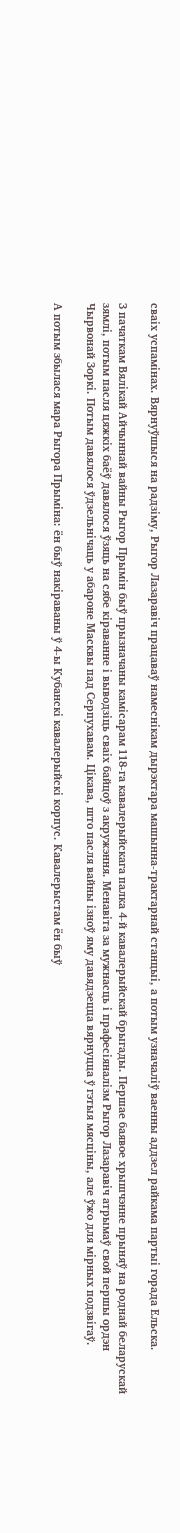сваіх успамінах. Вярнуўшыся на радзіму, Рыгор Лазаравіч працаваў намеснікам дырэктара машынна-трактарнай станцыі, а потым узначаліў ваенны аддзел райкама партыі горада Ельска.

З пачаткам Вялікай Айчыннай вайны Рыгор Прымін быў прызначаны камісарам 118-га кавалерыйскага палка 4-й кавалерыйскай брыгады. Першае баявое хрышчэнне прыняў на роднай беларускай зямлі, потым пасля цяжкіх баёў давялося ўзяць на сябе кіраванне і выводзіць сваіх байцоў з акружэння. Менавіта за мужнасць і прафесіяналізм Рыгор Лазаравіч атрымаў свой першы ордэн Чырвонай Зоркі. Потым давялося ўдзельнічаць у абароне Масквы пад Серпухавам. Цікава, што пасля вайны ізноў яму давядзецца вярнуцца ў гэтыя мясціны, але ўжо для мірных подзвігаў.

А потым збылася мара Рыгора Прыміна: ён быў накіраваны ў 4-ы Кубанскі кавалерыйскі корпус. Кавалерыстам ён быў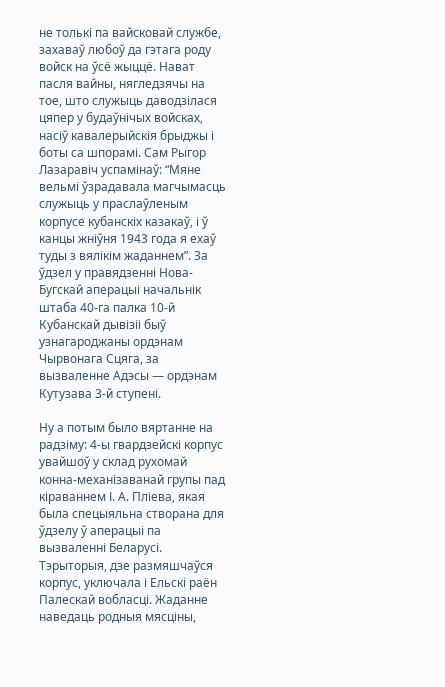не толькі па вайсковай службе, захаваў любоў да гэтага роду войск на ўсё жыццё. Нават пасля вайны, нягледзячы на тое, што служыць даводзілася цяпер у будаўнічых войсках, насіў кавалерыйскія брыджы і боты са шпорамі. Сам Рыгор Лазаравіч успамінаў: “Мяне вельмі ўзрадавала магчымасць служыць у праслаўленым корпусе кубанскіх казакаў, і ў канцы жніўня 1943 года я ехаў туды з вялікім жаданнем”. За ўдзел у правядзенні Нова-Бугскай аперацыі начальнік штаба 40-га палка 10-й Кубанскай дывізіі быў узнагароджаны ордэнам Чырвонага Сцяга, за вызваленне Адэсы — ордэнам Кутузава 3-й ступені.

Ну а потым было вяртанне на радзіму: 4-ы гвардзейскі корпус увайшоў у склад рухомай конна-механізаванай групы пад кіраваннем І. А. Пліева, якая была спецыяльна створана для ўдзелу ў аперацыі па вызваленні Беларусі. Тэрыторыя, дзе размяшчаўся корпус, уключала і Ельскі раён Палескай вобласці. Жаданне наведаць родныя мясціны,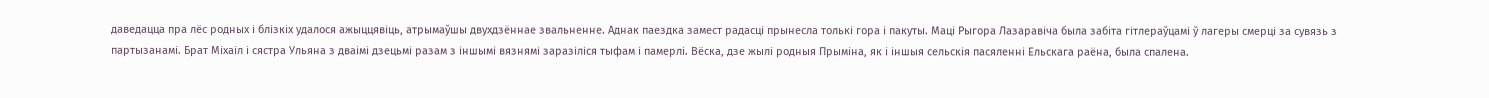даведацца пра лёс родных і блізкіх удалося ажыццявіць, атрымаўшы двухдзённае звальненне. Аднак паездка замест радасці прынесла толькі гора і пакуты. Маці Рыгора Лазаравіча была забіта гітлераўцамі ў лагеры смерці за сувязь з партызанамі. Брат Міхаіл і сястра Ульяна з дваімі дзецьмі разам з іншымі вязнямі заразіліся тыфам і памерлі. Вёска, дзе жылі родныя Прыміна, як і іншыя сельскія пасяленні Ельскага раёна, была спалена.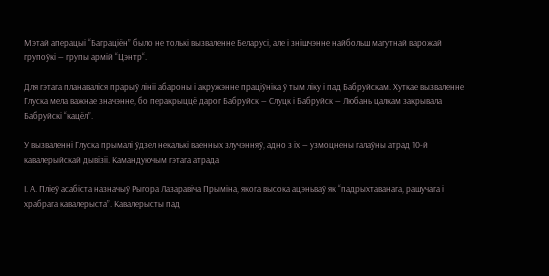Мэтай аперацыі “Баграціён” было не толькі вызваленне Беларусі, але і знішчэнне найбольш магутнай варожай групоўкі — групы армій “Цэнтр“.

Для гэтага планаваліся прарыў лініі абароны і акружэнне праціўніка ў тым ліку і пад Бабруйскам. Хуткае вызваленне Глуска мела важнае значэнне, бо перакрыццё дарог Бабруйск — Слуцк і Бабруйск — Любань цалкам закрывала Бабруйскі “кацёл”.

У вызваленні Глуска прымалі ўдзел некалькі ваенных злучэнняў, адно з іх — узмоцнены галаўны атрад 10-й кавалерыйскай дывізіі. Камандуючым гэтага атрада

І. А. Пліеў асабіста назначыў Рыгора Лазаравіча Прыміна, якога высока ацэньваў як “падрыхтаванага, рашучага і храбрага кавалерыста”. Кавалерысты пад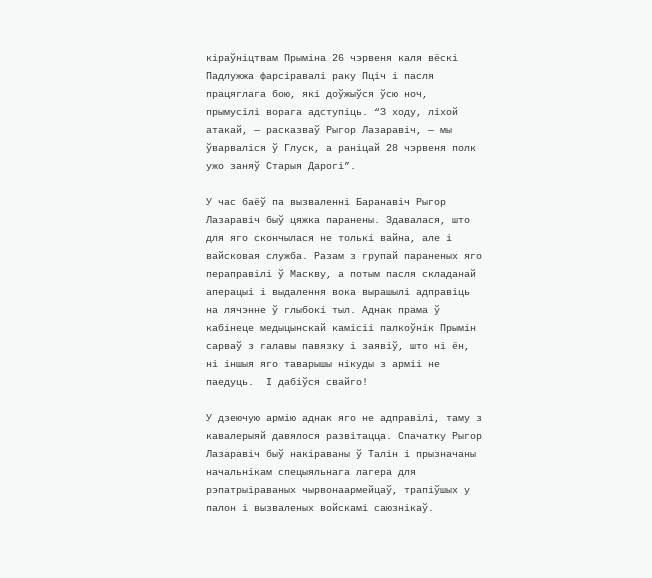кіраўніцтвам Прыміна 26 чэрвеня каля вёскі Падлужжа фарсіравалі раку Пціч і пасля працяглага бою, які доўжыўся ўсю ноч, прымусілі ворага адступіць. “З ходу, ліхой атакай, — расказваў Рыгор Лазаравіч, — мы ўварваліся ў Глуск, а раніцай 28 чэрвеня полк ужо заняў Старыя Дарогі”.

У час баёў па вызваленні Баранавіч Рыгор Лазаравіч быў цяжка паранены. Здавалася, што для яго скончылася не толькі вайна, але і вайсковая служба. Разам з групай параненых яго пераправілі ў Маскву, а потым пасля складанай аперацыі і выдалення вока вырашылі адправіць на лячэнне ў глыбокі тыл. Аднак прама ў кабінеце медыцынскай камісіі палкоўнік Прымін сарваў з галавы павязку і заявіў, што ні ён, ні іншыя яго таварышы нікуды з арміі не паедуць.  І дабіўся свайго!

У дзеючую армію аднак яго не адправілі, таму з кавалерыяй давялося развітацца. Спачатку Рыгор Лазаравіч быў накіраваны ў Талін і прызначаны начальнікам спецыяльнага лагера для рэпатрыіраваных чырвонаармейцаў, трапіўшых у палон і вызваленых войскамі саюзнікаў.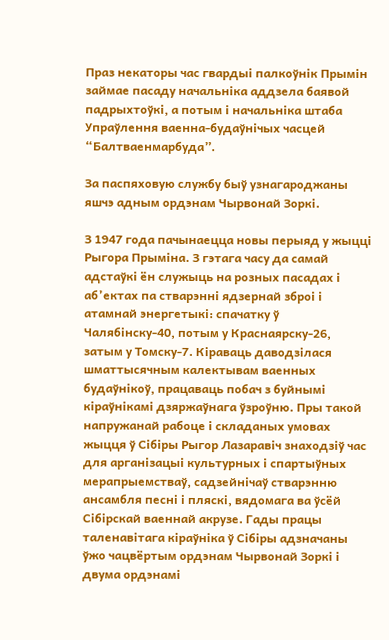Праз некаторы час гвардыі палкоўнік Прымін займае пасаду начальніка аддзела баявой падрыхтоўкі, а потым і начальніка штаба Упраўлення ваенна-будаўнічых часцей “Балтваенмарбуда”.

За паспяховую службу быў узнагароджаны яшчэ адным ордэнам Чырвонай Зоркі.

З 1947 года пачынаецца новы перыяд у жыцці Рыгора Прыміна. З гэтага часу да самай адстаўкі ён служыць на розных пасадах і аб’ектах па стварэнні ядзернай зброі і атамнай энергетыкі: спачатку ў Чалябінску-40, потым у Краснаярску-26, затым у Томску-7. Кіраваць даводзілася шматтысячным калектывам ваенных будаўнікоў, працаваць побач з буйнымі кіраўнікамі дзяржаўнага ўзроўню. Пры такой напружанай рабоце і складаных умовах жыцця ў Сібіры Рыгор Лазаравіч знаходзіў час для арганізацыі культурных і спартыўных мерапрыемстваў, садзейнічаў стварэнню ансамбля песні і пляскі, вядомага ва ўсёй Сібірскай ваеннай акрузе. Гады працы  таленавітага кіраўніка ў Сібіры адзначаны ўжо чацвёртым ордэнам Чырвонай Зоркі і двума ордэнамі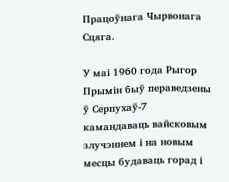Працоўнага Чырвонага Сцяга.

У маі 1960 года Рыгор Прымін быў пераведзены ў Серпухаў-7 камандаваць вайсковым злучэннем і на новым месцы будаваць горад і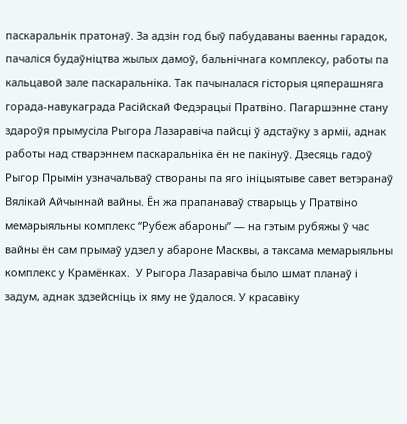паскаральнік пратонаў. За адзін год быў пабудаваны ваенны гарадок, пачаліся будаўніцтва жылых дамоў, бальнічнага комплексу, работы па кальцавой зале паскаральніка. Так пачыналася гісторыя цяперашняга горада-навукаграда Расійскай Федэрацыі Пратвіно. Пагаршэнне стану здароўя прымусіла Рыгора Лазаравіча пайсці ў адстаўку з арміі, аднак работы над стварэннем паскаральніка ён не пакінуў. Дзесяць гадоў Рыгор Прымін узначальваў створаны па яго ініцыятыве савет ветэранаў Вялікай Айчыннай вайны. Ён жа прапанаваў стварыць у Пратвіно мемарыяльны комплекс “Рубеж абароны” — на гэтым рубяжы ў час вайны ён сам прымаў удзел у абароне Масквы, а таксама мемарыяльны комплекс у Крамёнках.  У Рыгора Лазаравіча было шмат планаў і задум, аднак здзейсніць іх яму не ўдалося. У красавіку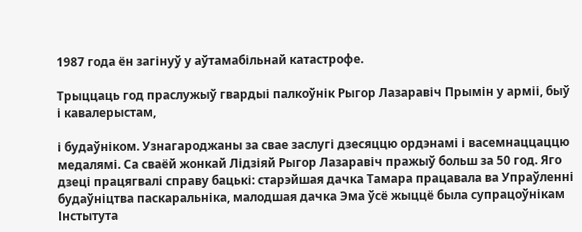1987 года ён загінуў у аўтамабільнай катастрофе.

Трыццаць год праслужыў гвардыі палкоўнік Рыгор Лазаравіч Прымін у арміі, быў і кавалерыстам,

і будаўніком. Узнагароджаны за свае заслугі дзесяццю ордэнамі і васемнаццаццю медалямі. Са сваёй жонкай Лідзіяй Рыгор Лазаравіч пражыў больш за 50 год. Яго дзеці працягвалі справу бацькі: старэйшая дачка Тамара працавала ва Упраўленні будаўніцтва паскаральніка, малодшая дачка Эма ўсё жыццё была супрацоўнікам Інстытута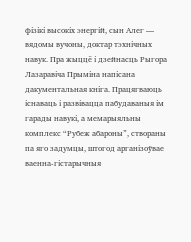фізікі высокіх энергій, сын Алег — вядомы вучоны, доктар тэхнічных навук. Пра жыццё і дзейнасць Рыгора Лазаравіча Прыміна напісана дакументальная кніга. Працягваюць існаваць і развівацца пабудаваныя ім гарады навукі, а мемарыяльны комплекс “Рубеж абароны”, створаны па яго задумцы, штогод арганізоўвае ваенна-гістарычныя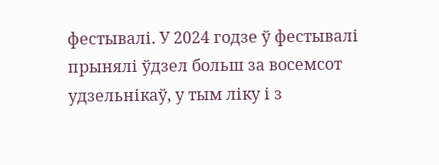фестывалі. У 2024 годзе ў фестывалі прынялі ўдзел больш за восемсот удзельнікаў, у тым ліку і з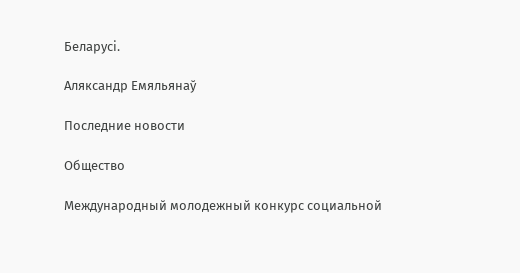Беларусі.

Аляксандр Емяльянаў

Последние новости

Общество

Международный молодежный конкурс социальной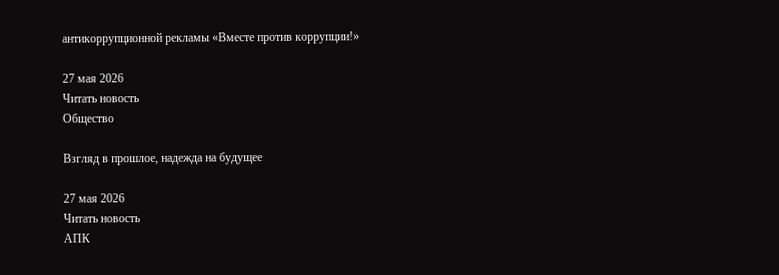антикоррупционной рекламы «Вместе против коррупции!»

27 мая 2026
Читать новость
Общество

Взгляд в прошлое, надежда на будущее

27 мая 2026
Читать новость
АПК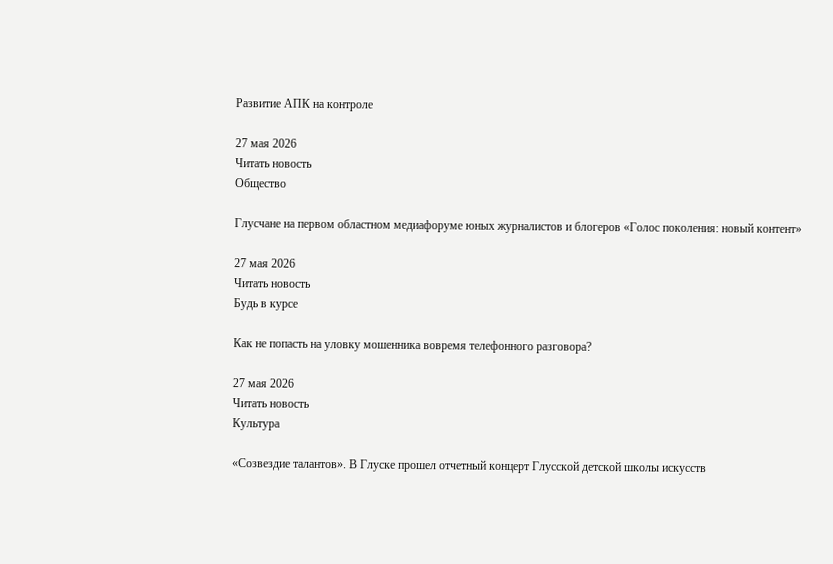Развитие АПК на контроле

27 мая 2026
Читать новость
Общество

Глусчане на первом областном медиафоруме юных журналистов и блогеров «Голос поколения: новый контент»

27 мая 2026
Читать новость
Будь в курсе

Как не попасть на уловку мошенника вовремя телефонного разговора?

27 мая 2026
Читать новость
Культура

«Созвездие талантов». В Глуске прошел отчетный концерт Глусской детской школы искусств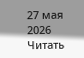27 мая 2026
Читать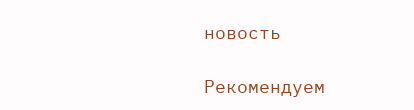новость

Рекомендуем